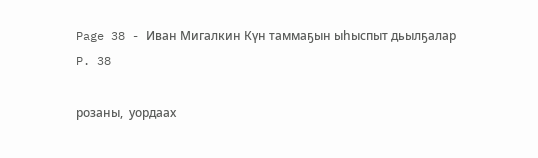Page 38 - Иван Мигалкин Күн таммаҕын ыһыспыт дьылҕалар
P. 38

розаны,  уордаах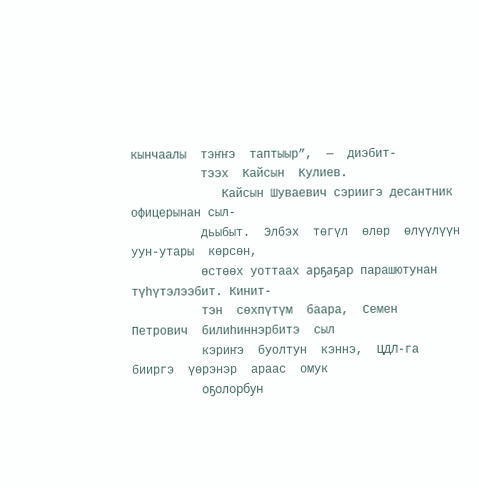кынчаалы  тэҥҥэ  таптыыр”,  —  диэбит-
          тээх  Кайсын  Кулиев.
             Кайсын Шуваевич сэриигэ десантник офицерынан сыл-
          дьыбыт.  Элбэх  төгүл  өлөр  өлүүлүүн  уун-утары  көрсөн,
          өстөөх уоттаах арҕаҕар парашютунан түһүтэлээбит. Кинит-
          тэн  сөхпүтүм  баара,  Семен  Петрович  билиһиннэрбитэ  сыл
          кэриҥэ  буолтун  кэннэ,  ЦДЛ-га  бииргэ  үөрэнэр  араас  омук
          оҕолорбун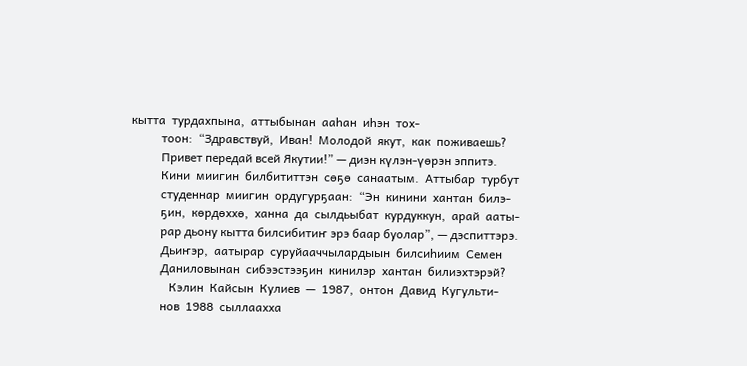кытта  турдахпына,  аттыбынан  ааһан  иһэн  тох-
          тоон:  “Здравствуй,  Иван!  Молодой  якут,  как  поживаешь?
          Привет передай всей Якутии!” — диэн күлэн-үөрэн эппитэ.
          Кини  миигин  билбититтэн  сөҕө  санаатым.  Аттыбар  турбут
          студеннар  миигин  ордугурҕаан:  “Эн  кинини  хантан  билэ-
          ҕин,  көрдөххө,  ханна  да  сылдьыбат  курдуккун,  арай  ааты-
          рар дьону кытта билсибитиҥ эрэ баар буолар”, — дэспиттэрэ.
          Дьиҥэр,  аатырар  суруйааччылардыын  билсиһиим  Семен
          Даниловынан  сибээстээҕин  кинилэр  хантан  билиэхтэрэй?
             Кэлин  Кайсын  Кулиев  —  1987,  онтон  Давид  Кугульти-
          нов  1988  сыллаахха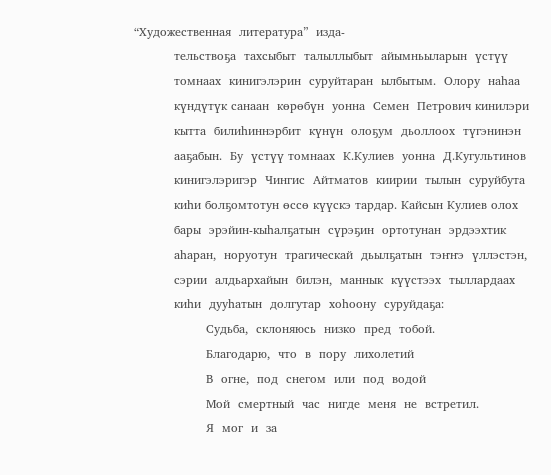“Художественная  литература”  изда-
          тельствоҕа  тахсыбыт  талыллыбыт  айымньыларын  үстүү
          томнаах  кинигэлэрин  суруйтаран  ылбытым.  Олору  наһаа
          күндүтүк санаан  көрөбүн  уонна  Семен  Петрович кинилэри
          кытта  билиһиннэрбит  күнүн  олоҕум  дьоллоох  түгэнинэн
          ааҕабын.  Бу  үстүү томнаах  К.Кулиев  уонна  Д.Кугультинов
          кинигэлэригэр  Чингис  Айтматов  киирии  тылын  суруйбута
          киһи болҕомтотун өссө күүскэ тардар. Кайсын Кулиев олох
          бары  эрэйин-кыһалҕатын  сүрэҕин  ортотунан  эрдээхтик
          аһаран,  норуотун  трагическай  дьылҕатын  тэҥҥэ  үллэстэн,
          сэрии  алдьархайын  билэн,  маннык  күүстээх  тыллардаах
          киһи  дууһатын  долгутар  хоһоону  суруйдаҕа:
                  Судьба,  склоняюсь  низко  пред  тобой.
                  Благодарю,  что  в  пору  лихолетий
                  В  огне,  под  снегом  или  под  водой
                  Мой  смертный  час  нигде  меня  не  встретил.
                  Я  мог  и  за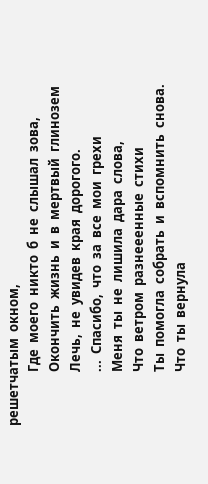решетчатым  окном,
                  Где  моего  никто  б  не  слышал  зова,
                  Окончить  жизнь  и  в  мертвый  глинозем
                  Лечь,  не  увидев  края  дорогого.
                  ...  Спасибо,  что  за  все  мои  грехи
                  Меня  ты  не  лишила  дара  слова,
                  Что  ветром  разнееенные  стихи
                  Ты  помогла  собрать  и  вспомнить  снова.
                  Что  ты  вернула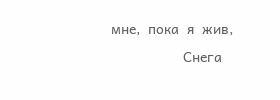мне,  пока  я  жив,
                  Снега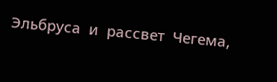Эльбруса  и  рассвет  Чегема,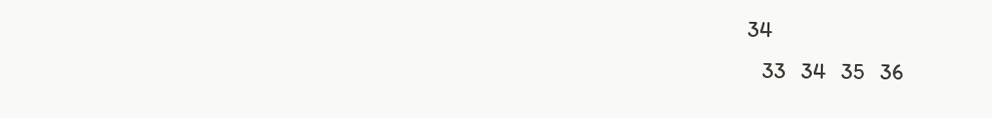34
   33   34   35   36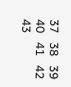37   38   39   40   41   42   43